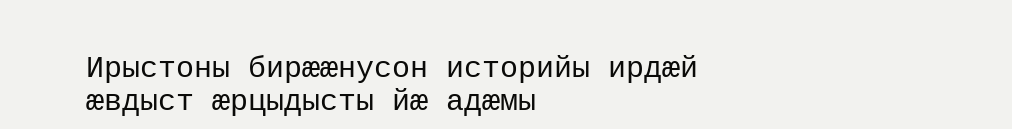Ирыстоны бирææнусон историйы ирдæй æвдыст æрцыдысты йæ адæмы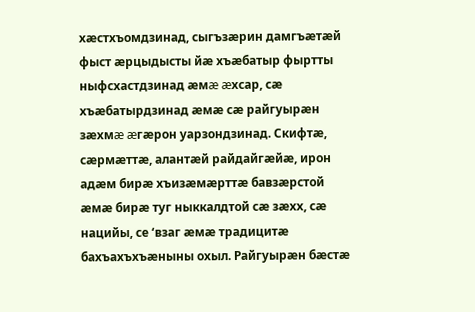хæстхъомдзинад, сыгъзæрин дамгъæтæй фыст æрцыдысты йæ хъæбатыр фыртты ныфсхастдзинад æмæ æхсар, сæ хъæбатырдзинад æмæ сæ райгуырæн зæхмæ æгæрон уарзондзинад. Скифтæ, сæрмæттæ, алантæй райдайгæйæ, ирон адæм бирæ хъизæмæрттæ бавзæрстой æмæ бирæ туг ныккалдтой сæ зæхх, сæ нацийы, се ‘взаг æмæ традицитæ бахъахъхъæныны охыл. Райгуырæн бæстæ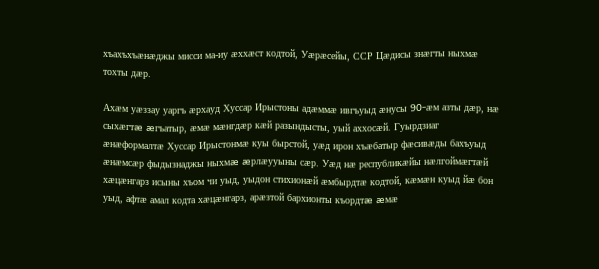хъахъхъæнæджы мисси ма-иу æххæст кодтой, Уæрæсейы, ССР Цæдисы знæгты ныхмæ тохты дæр.

Ахæм уæззау уаргъ æрхауд Хуссар Ирыстоны адæммæ ивгъуыд æнусы 90-æм азты дæр, нæ сыхæгтæ æгъатыр, æмæ мæнгдæр кæй разындысты, уый аххосæй. Гуырдзиаг æнæформалтæ Хуссар Ирыстонмæ куы бырстой, уæд ирон хъæбатыр фæсивæды бахъуыд æнæмсæр фыдызнаджы ныхмæ æрлæууыны сæр. Уæд нæ республикæйы нæлгоймæгтæй хæцæнгарз исыны хъом чи уыд, уыдон стихионæй æмбырдтæ кодтой, кæмæн куыд йæ бон уыд, афтæ амал кодта хæцæнгарз, арæзтой бархионты къордтæ æмæ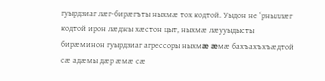гуырдзиаг лæг-бирæгъты ныхмæ тох кодтой. Уыдон не ‘рныллæг кодтой ирон лæджы хæстон цыт, ныхмæ лæууыдысты бирæминон гуырдзиаг агрессоры ныхмæ æмæ бахъахъхъæдтой сæ адæмы дæр æмæ сæ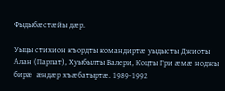Фыдыбæстæйы дæр.

Уыцы стихион къордты командиртæ уыдысты Джиоты Алан (Парпат), Хуыбылты Валери, Коцты Гри æмæ ноджы бирæ æндæр хъæбатыртæ. 1989-1992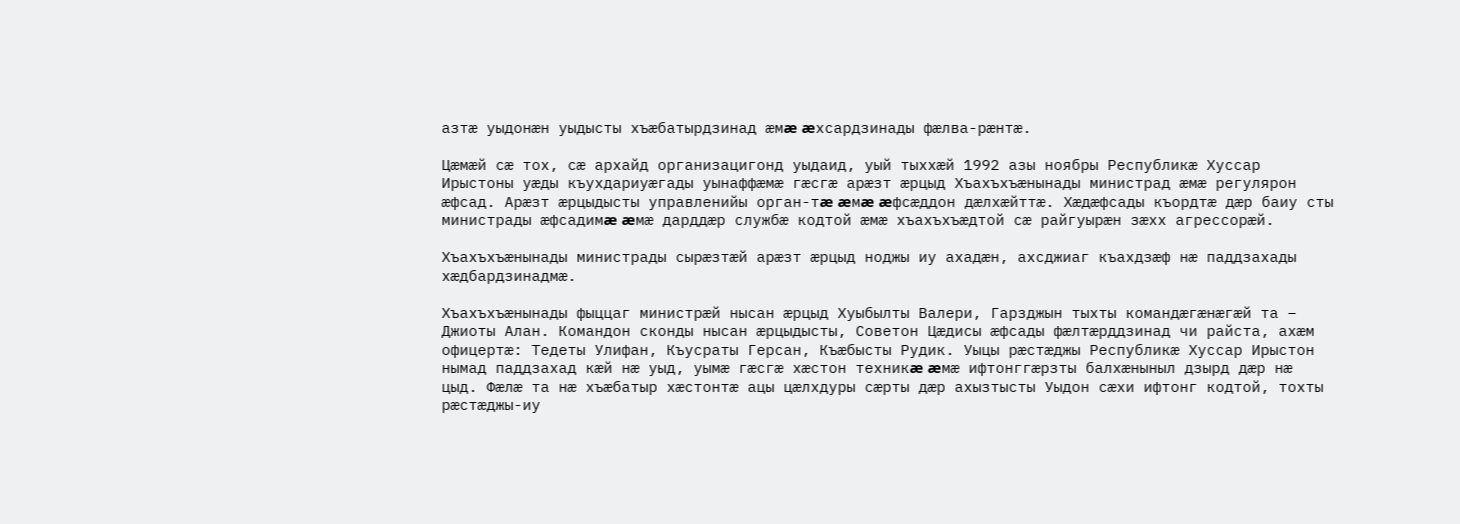азтæ уыдонæн уыдысты хъæбатырдзинад æмæ æхсардзинады фæлва-рæнтæ.

Цæмæй сæ тох, сæ архайд организацигонд уыдаид, уый тыххæй 1992 азы ноябры Республикæ Хуссар Ирыстоны уæды къухдариуæгады уынаффæмæ гæсгæ арæзт æрцыд Хъахъхъæнынады министрад æмæ регулярон æфсад. Арæзт æрцыдысты управленийы орган-тæ æмæ æфсæддон дæлхæйттæ. Хæдæфсады къордтæ дæр баиу сты министрады æфсадимæ æмæ дарддæр службæ кодтой æмæ хъахъхъæдтой сæ райгуырæн зæхх агрессорæй.

Хъахъхъæнынады министрады сырæзтæй арæзт æрцыд ноджы иу ахадæн, ахсджиаг къахдзæф нæ паддзахады хæдбардзинадмæ.

Хъахъхъæнынады фыццаг министрæй нысан æрцыд Хуыбылты Валери, Гарзджын тыхты командæгæнæгæй та –  Джиоты Алан. Командон сконды нысан æрцыдысты, Советон Цæдисы æфсады фæлтæрддзинад чи райста, ахæм офицертæ: Тедеты Улифан, Къусраты Герсан, Къæбысты Рудик. Уыцы рæстæджы Республикæ Хуссар Ирыстон нымад паддзахад кæй нæ уыд, уымæ гæсгæ хæстон техникæ æмæ ифтонггæрзты балхæныныл дзырд дæр нæ цыд. Фæлæ та нæ хъæбатыр хæстонтæ ацы цæлхдуры сæрты дæр ахызтысты Уыдон сæхи ифтонг кодтой, тохты рæстæджы-иу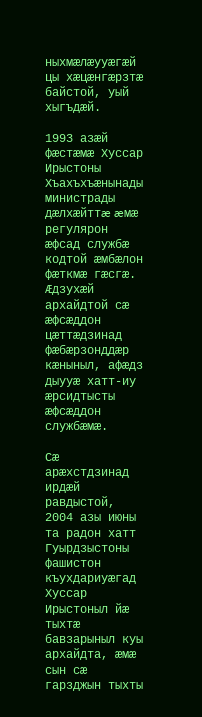ныхмæлæууæгæй цы хæцæнгæрзтæ байстой, уый хыгъдæй.

1993 азæй фæстæмæ Хуссар Ирыстоны Хъахъхъæнынады министрады дæлхæйттæ æмæ регулярон æфсад службæ кодтой æмбæлон фæткмæ гæсгæ. Æдзухæй архайдтой сæ æфсæддон цæттæдзинад фæбæрзонддæр кæныныл, афæдз дыууæ хатт-иу æрсидтысты æфсæддон службæмæ.

Сæ арæхстдзинад ирдæй равдыстой, 2004 азы июны та радон хатт Гуырдзыстоны фашистон къухдариуæгад Хуссар Ирыстоныл йæ тыхтæ бавзарыныл куы архайдта, æмæ сын сæ гарзджын тыхты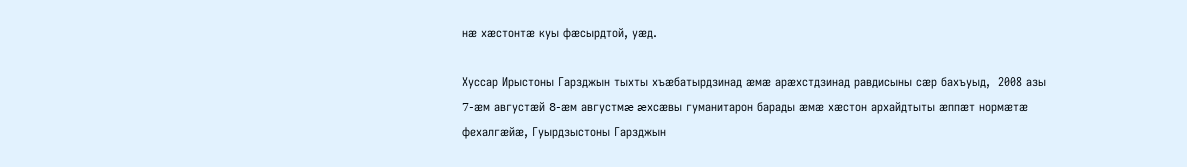нæ хæстонтæ куы фæсырдтой, уæд.

Хуссар Ирыстоны Гарзджын тыхты хъæбатырдзинад æмæ арæхстдзинад равдисыны сæр бахъуыд,  2008 азы 7-æм августæй 8-æм августмæ æхсæвы гуманитарон барады æмæ хæстон архайдтыты æппæт нормæтæ фехалгæйæ, Гуырдзыстоны Гарзджын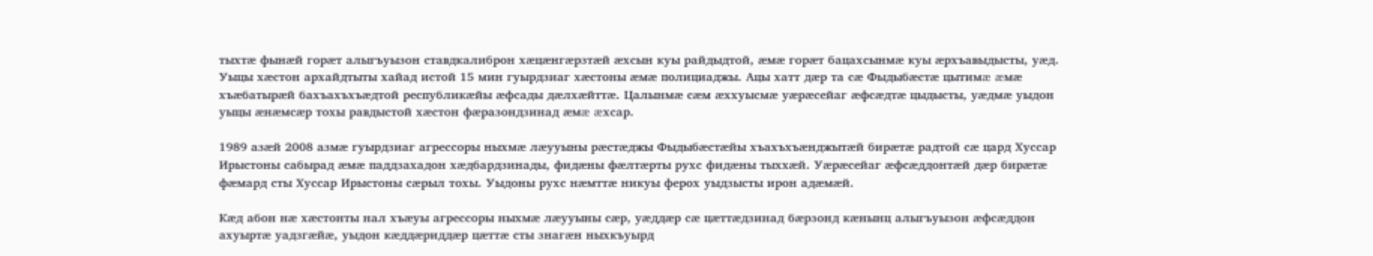тыхтæ фынæй горæт алыгъуызон ставдкалиброн хæцæнгæрзтæй æхсын куы райдыдтой, æмæ горæт бацахсынмæ куы æрхъавыдысты, уæд. Уыцы хæстон архайдтыты хайад истой 15 мин гуырдзиаг хæстоны æмæ полициаджы. Ацы хатт дæр та сæ Фыдыбæстæ цытимæ æмæ хъæбатырæй бахъахъхъæдтой республикæйы æфсады дæлхæйттæ. Цалынмæ сæм æххуысмæ уæрæсейаг æфсæдтæ цыдысты, уæдмæ уыдон уыцы æнæмсæр тохы равдыстой хæстон фæразондзинад æмæ æхсар.

1989 азæй 2008 азмæ гуырдзиаг агрессоры ныхмæ лæууыны рæстæджы Фыдыбæстæйы хъахъхъæнджытæй бирæтæ радтой сæ цард Хуссар Ирыстоны сабырад æмæ паддзахадон хæдбардзинады, фидæны фæлтæрты рухс фидæны тыххæй. Уæрæсейаг æфсæддонтæй дæр бирæтæ фæмард сты Хуссар Ирыстоны сæрыл тохы. Уыдоны рухс нæмттæ никуы ферох уыдзысты ирон адæмæй.

Кæд абон нæ хæстонты нал хъæуы агрессоры ныхмæ лæууыны сæр, уæддæр сæ цæттæдзинад бæрзонд кæнынц алыгъуызон æфсæддон ахуыртæ уадзгæйæ, уыдон кæддæриддæр цæттæ сты знагæн ныхкъуырд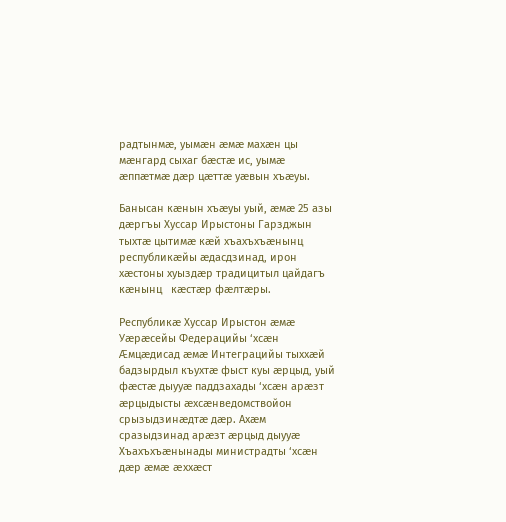радтынмæ, уымæн æмæ махæн цы мæнгард сыхаг бæстæ ис, уымæ æппæтмæ дæр цæттæ уæвын хъæуы.

Банысан кæнын хъæуы уый, æмæ 25 азы дæргъы Хуссар Ирыстоны Гарзджын тыхтæ цытимæ кæй хъахъхъæнынц республикæйы æдасдзинад, ирон хæстоны хуыздæр традицитыл цайдагъ кæнынц   кæстæр фæлтæры.

Республикæ Хуссар Ирыстон æмæ Уæрæсейы Федерацийы ‘хсæн Æмцæдисад æмæ Интеграцийы тыххæй бадзырдыл къухтæ фыст куы æрцыд, уый фæстæ дыууæ паддзахады ‘хсæн арæзт æрцыдысты æхсæнведомствойон срызыдзинæдтæ дæр. Ахæм сразыдзинад арæзт æрцыд дыууæ Хъахъхъæнынады министрадты ‘хсæн дæр æмæ æххæст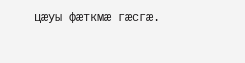цæуы фæткмæ гæсгæ.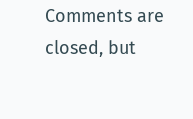Comments are closed, but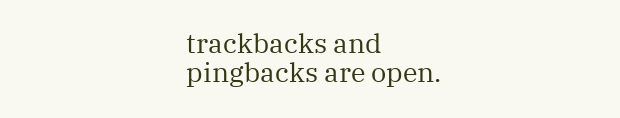trackbacks and pingbacks are open.